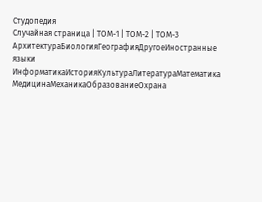Студопедия
Случайная страница | ТОМ-1 | ТОМ-2 | ТОМ-3
АрхитектураБиологияГеографияДругоеИностранные языки
ИнформатикаИсторияКультураЛитератураМатематика
МедицинаМеханикаОбразованиеОхрана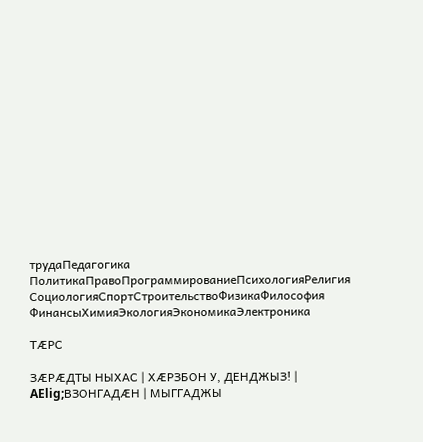трудаПедагогика
ПолитикаПравоПрограммированиеПсихологияРелигия
СоциологияСпортСтроительствоФизикаФилософия
ФинансыХимияЭкологияЭкономикаЭлектроника

ТÆРС

ЗÆРÆДТЫ НЫХАС | ХÆРЗБОН У, ДЕНДЖЫЗ! | AElig;ВЗОНГАДÆН | МЫГГАДЖЫ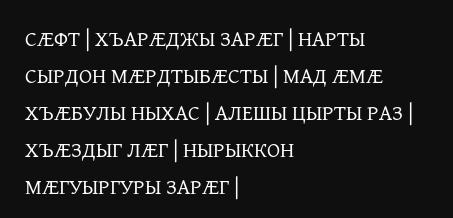СÆФТ | ХЪАРÆДЖЫ ЗАРÆГ | НАРТЫ СЫРДОН МÆРДТЫБÆСТЫ | МАД ÆМÆ ХЪÆБУЛЫ НЫХАС | АЛЕШЫ ЦЫРТЫ РАЗ | ХЪÆЗДЫГ ЛÆГ | НЫРЫККОН МÆГУЫРГУРЫ ЗАРÆГ |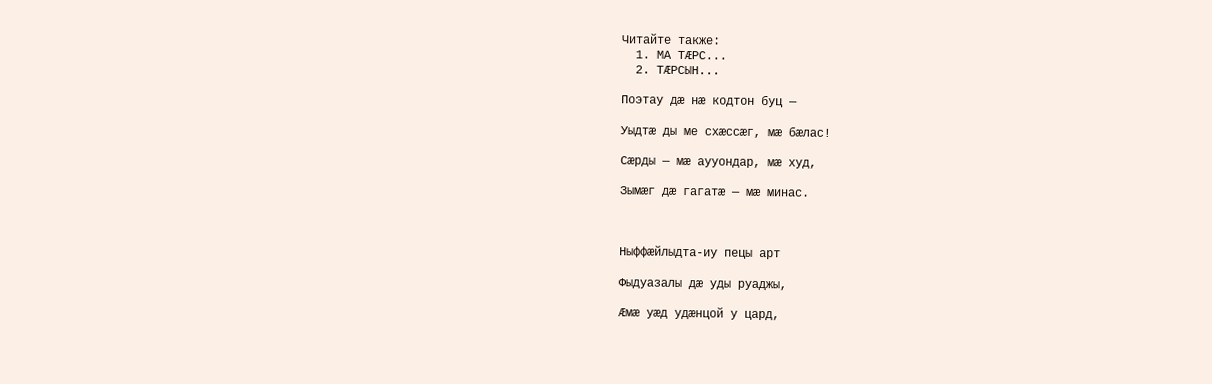Читайте также:
  1. МА ТÆРС...
  2. ТÆРСЫН...

Поэтау дæ нæ кодтон буц —

Уыдтæ ды ме схæссæг, мæ бæлас!

Сæрды — мæ аууондар, мæ худ,

Зымæг дæ гагатæ — мæ минас.



Ныффæйлыдта-иу пецы арт

Фыдуазалы дæ уды руаджы,

Æмæ уæд удæнцой у цард,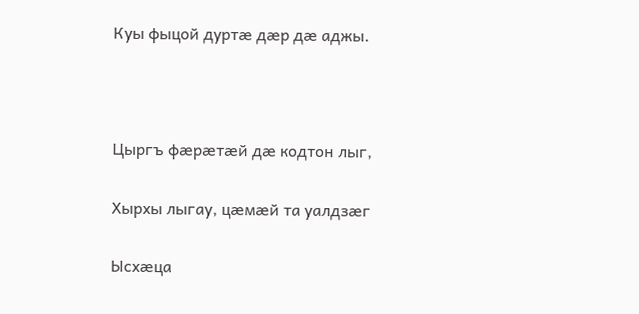Куы фыцой дуртæ дæр дæ аджы.



Цыргъ фæрæтæй дæ кодтон лыг,

Хырхы лыгау, цæмæй та уалдзæг

Ысхæца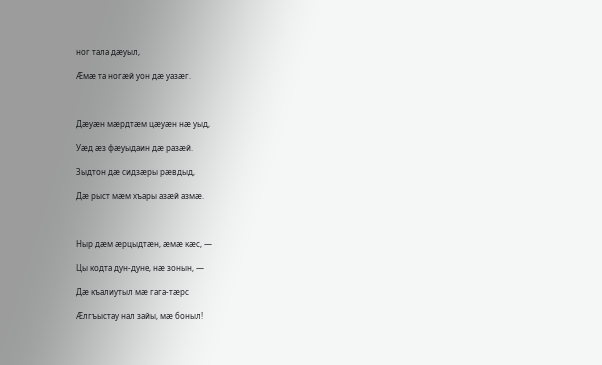ног тала дæуыл,

Æмæ та ногæй уон дæ уазæг.



Дæуæн мæрдтæм цæуæн нæ уыд,

Уæд æз фæуыдаин дæ разæй.

Зыдтон дæ сидзæры рæвдыд,

Дæ рыст мæм хъары азæй азмæ.



Ныр дæм æрцыдтæн, æмæ кæс, —

Цы кодта дун-дуне, нæ зонын, —

Дæ къалиутыл мæ гага-тæрс

Æлгъыстау нал зайы, мæ боныл!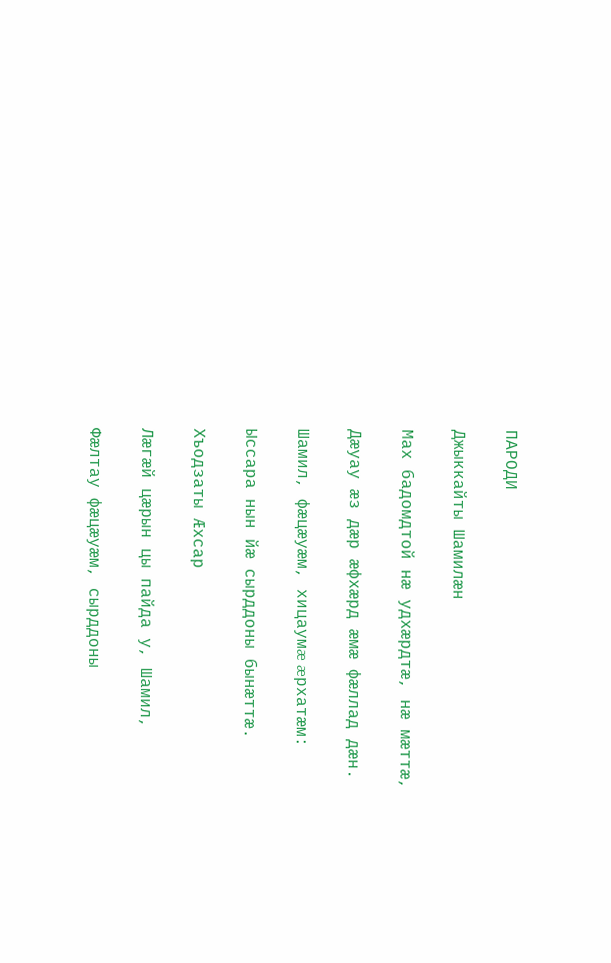ПАРОДИ

Джыккайты Шамилæн

Мах бадомдтой нæ удхæрдтæ, нæ мæттæ,

Дæуау æз дæр æфхæрд æмæ фæллад дæн.

Шамил, фæцæуæм, хицаумæ æрхатæм:

Ыссара нын йæ сырддоны бынæттæ.

Хъодзаты Æхсар

Лæгæй цæрын цы пайда у, Шамил,

Фæлтау фæцæуæм, сырддоны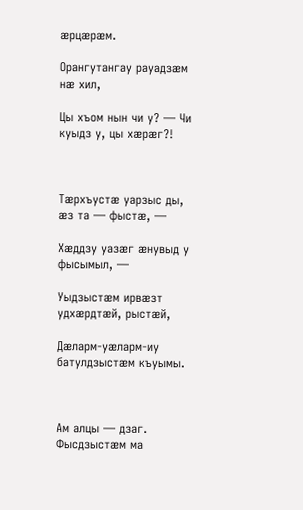æрцæрæм.

Орангутангау рауадзæм нæ хил,

Цы хъом нын чи у? — Чи куыдз у, цы хæрæг?!



Тæрхъустæ уарзыс ды, æз та — фыстæ, —

Хæддзу уазæг æнувыд у фысымыл, —

Уыдзыстæм ирвæзт удхæрдтæй, рыстæй,

Дæларм-уæларм-иу батулдзыстæм къуымы.



Ам алцы — дзаг. Фысдзыстæм ма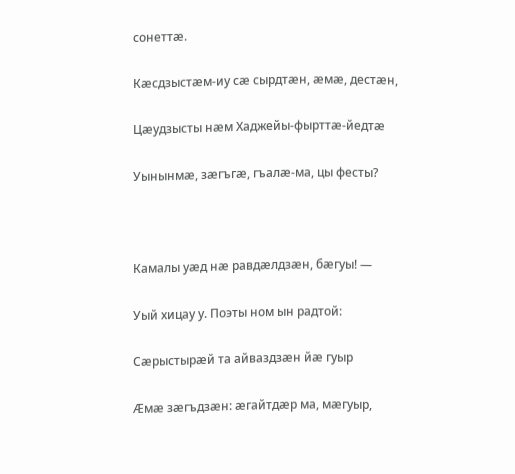сонеттæ.

Кæсдзыстæм-иу сæ сырдтæн, æмæ, дестæн,

Цæудзысты нæм Хаджейы-фырттæ-йедтæ

Уынынмæ, зæгъгæ, гъалæ-ма, цы фесты?



Камалы уæд нæ равдæлдзæн, бæгуы! —

Уый хицау у. Поэты ном ын радтой:

Сæрыстырæй та айваздзæн йæ гуыр

Æмæ зæгъдзæн: æгайтдæр ма, мæгуыр,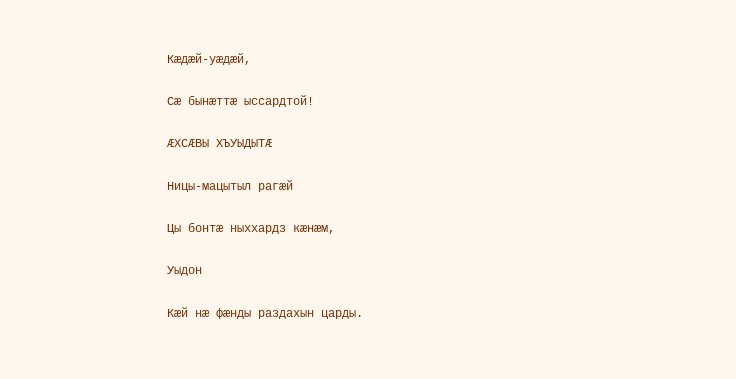Кæдæй-уæдæй,

Сæ бынæттæ ыссардтой!

ÆХСÆВЫ ХЪУЫДЫТÆ

Ницы-мацытыл рагæй

Цы бонтæ ныххардз кæнæм,

Уыдон

Кæй нæ фæнды раздахын царды.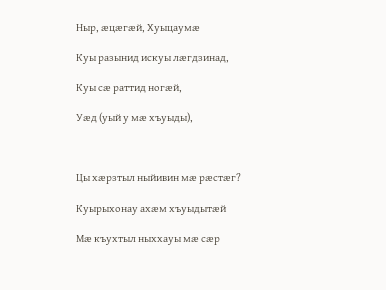Ныр, æцæгæй, Хуыцаумæ

Куы разынид искуы лæгдзинад,

Куы сæ раттид ногæй,

Уæд (уый у мæ хъуыды),



Цы хæрзтыл ныйивин мæ рæстæг?

Куырыхонау ахæм хъуыдытæй

Мæ къухтыл ныххауы мæ сæр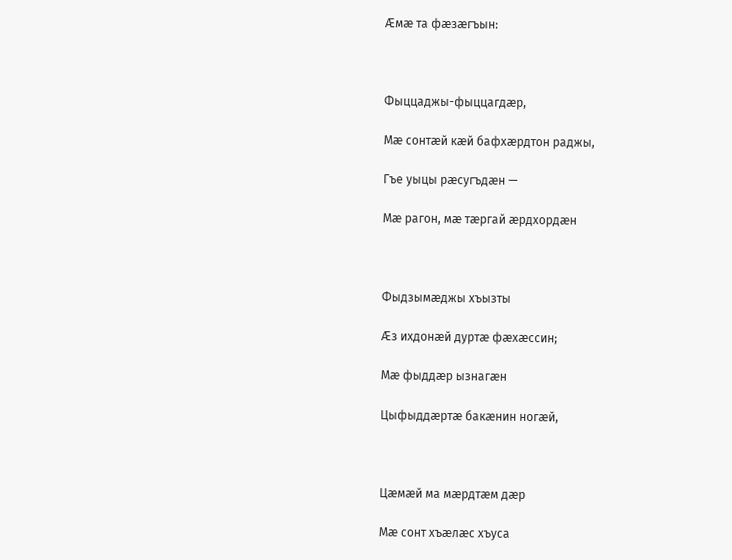Æмæ та фæзæгъын:



Фыццаджы-фыццагдæр,

Мæ сонтæй кæй бафхæрдтон раджы,

Гъе уыцы рæсугъдæн —

Мæ рагон, мæ тæргай æрдхордæн



Фыдзымæджы хъызты

Æз ихдонæй дуртæ фæхæссин;

Мæ фыддæр ызнагæн

Цыфыддæртæ бакæнин ногæй,



Цæмæй ма мæрдтæм дæр

Мæ сонт хъæлæс хъуса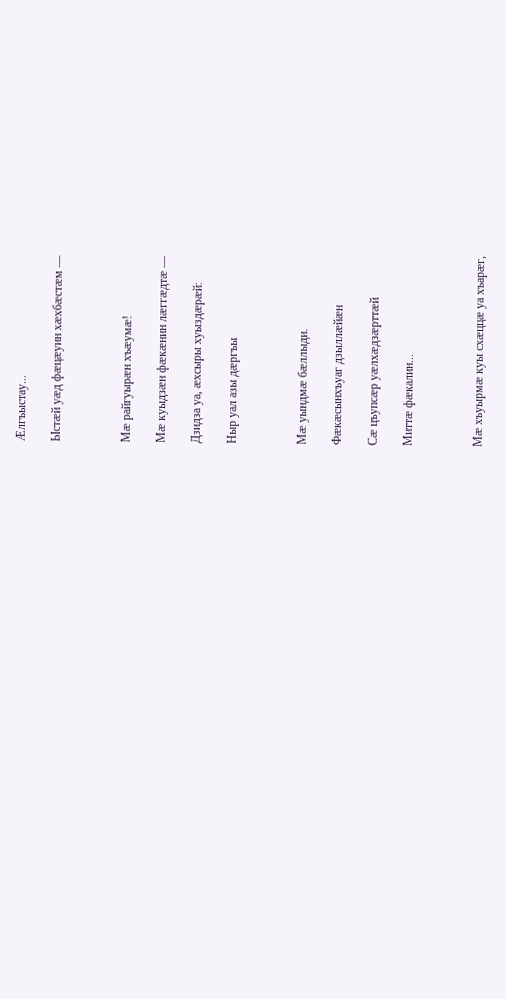Æлгъыстау...

Ыстæй уæд фæцæуин хæхбæстæм —



Мæ райгуырæн хъæумæ!

Мæ куыдзæн фæкæнин лæггæдтæ —

Дзидза уа, æхсыры хуыздæрæй:

Ныр уал азы дæргъы



Мæ уындмæ бæллыди.

Фæкæсынхъуаг дзыллæйæн

Сæ цъупсæр уæлхæдзæрттæй

Миттæ фæкалин...



Мæ хъуырмæ куы схæццæ уа хъарæг,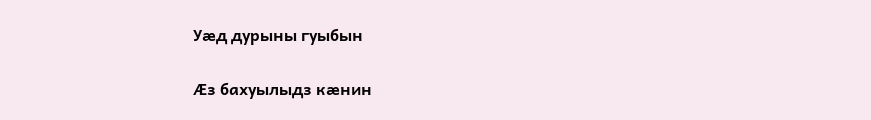Уæд дурыны гуыбын

Æз бахуылыдз кæнин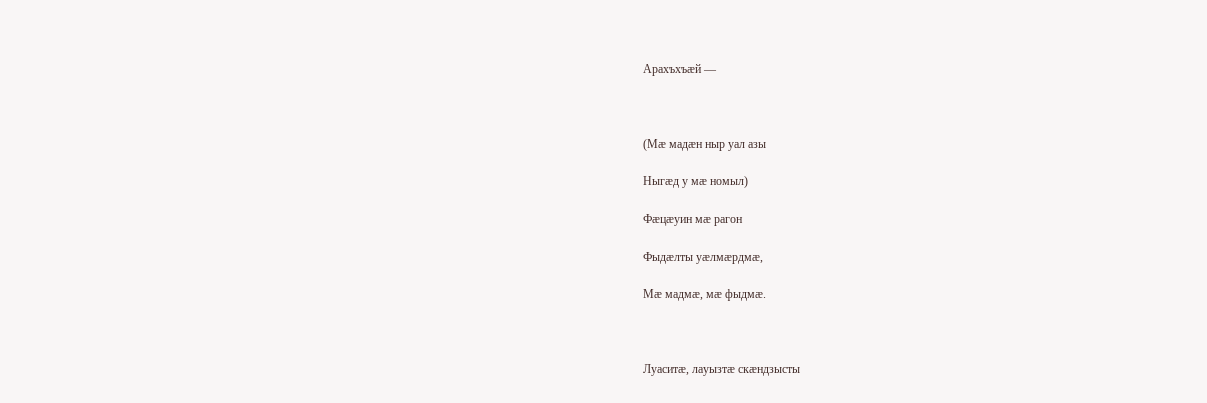Арахъхъæй —



(Мæ мадæн ныр уал азы

Ныгæд у мæ номыл)

Фæцæуин мæ рагон

Фыдæлты уæлмæрдмæ,

Мæ мадмæ, мæ фыдмæ.



Луаситæ, лауызтæ скæндзысты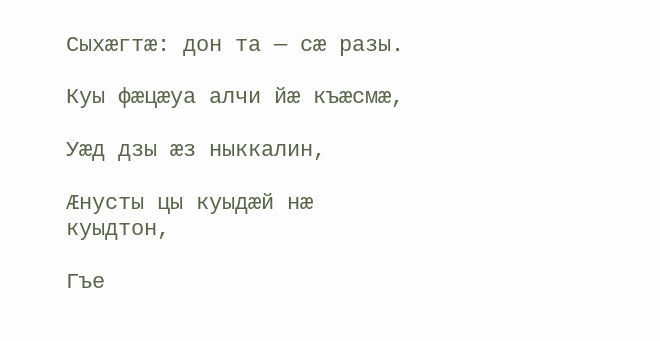Сыхæгтæ: дон та — сæ разы.

Куы фæцæуа алчи йæ къæсмæ,

Уæд дзы æз ныккалин,

Æнусты цы куыдæй нæ куыдтон,

Гъе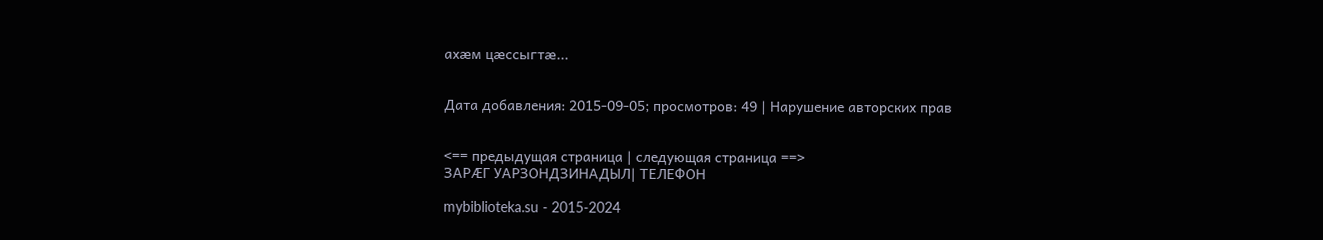ахæм цæссыгтæ...


Дата добавления: 2015-09-05; просмотров: 49 | Нарушение авторских прав


<== предыдущая страница | следующая страница ==>
ЗАРÆГ УАРЗОНДЗИНАДЫЛ| ТЕЛЕФОН

mybiblioteka.su - 2015-2024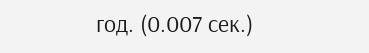год. (0.007 сек.)